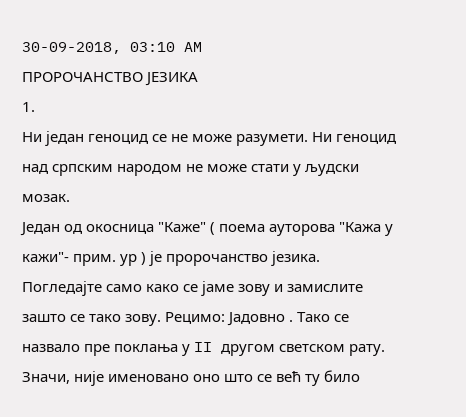30-09-2018, 03:10 AM
ПРОРОЧАНСТВО ЈЕЗИКА
1.
Ни један геноцид се не може разумети. Ни геноцид над српским народом не може стати у људски мозак.
Један од окосница "Каже" ( поема ауторова "Кажа у кажи"- прим. ур ) је пророчанство језика. Погледајте само како се јаме зову и замислите зашто се тако зову. Рецимо: Јадовно . Тако се назвало пре поклања у II другом светском рату. Значи, није именовано оно што се већ ту било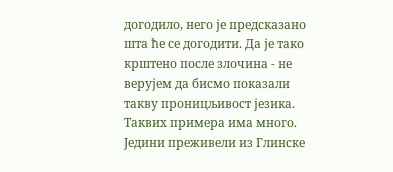догодило, него је предсказано шта ће се догодити. Да је тако крштено после злочина - не верујем да бисмо показали такву проницљивост језика.
Таквих примера има много. Једини преживели из Глинске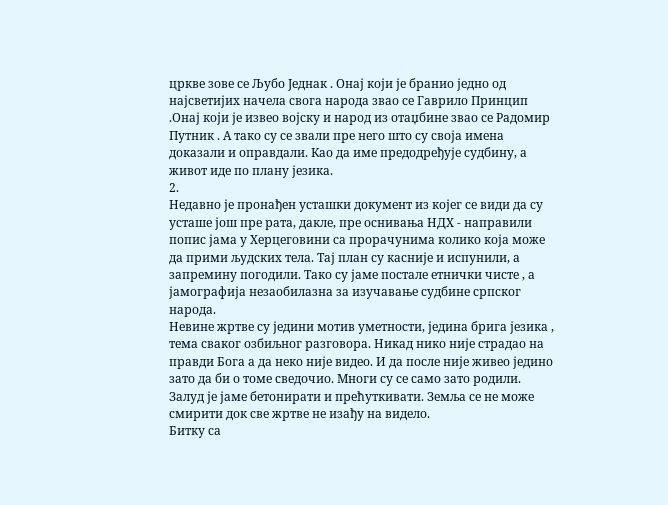цркве зове се Љубо Једнак . Онај који је бранио једно од најсветијих начела свога народа звао се Гаврило Принцип .Онај који је извео војску и народ из отаџбине звао се Радомир Путник . А тако су се звали пре него што су своја имена доказали и оправдали. Као да име предодређује судбину, а живот иде по плану језика.
2.
Недавно је пронађен усташки документ из којег се види да су усташе још пре рата, дакле, пре оснивања НДХ - направили попис јама у Херцеговини са прорачунима колико која може да прими људских тела. Тај план су касније и испунили, а запремину погодили. Тако су јаме постале етнички чисте , а јамографија незаобилазна за изучавање судбине српског народа.
Невине жртве су једини мотив уметности, једина брига језика , тема сваког озбиљног разговора. Никад нико није страдао на правди Бога а да неко није видео. И да после није живео једино зато да би о томе сведочио. Многи су се само зато родили.
Залуд је јаме бетонирати и прећуткивати. Земља се не може смирити док све жртве не изађу на видело.
Битку са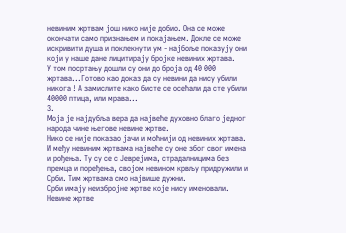невиним жртвам још нико није добио. Она се може окончати само признањем и покајањем. Докле се може искривити душа и поклекнути ум - најбоље показују они који у наше дане лицитирају бројке невиних жртава.
У том посртању дошли су они до броја од 40 000 жртава...Готово као доказ да су невини да нису убили никога ! А замислите како бисте се осећали да сте убили 40000 птица, или мрава...
3.
Моја је најдубља вера да највеће духовно благо једног народа чине његове невине жртве.
Нико се није показао јачи и моћнији од невиних жртава.
И међу невиним жртвама највеће су оне због свог имена и рођења. Ту су се с Јеврејима, страдалницима без премца и поређења, својом невином крвљу придружили и Срби. Тим жртвама смо највише дужни.
Срби имају неизбројне жртве које нису именовали. Невине жртве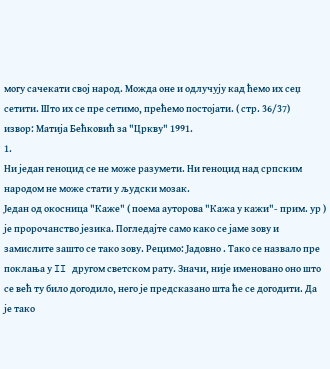могу сачекати свој народ. Можда оне и одлучују кад ћемо их сеџ сетити. Што их се пре сетимо, прећемо постојати. ( стр. 36/37)
извор: Матија Бећковић за "Цркву" 1991.
1.
Ни један геноцид се не може разумети. Ни геноцид над српским народом не може стати у људски мозак.
Један од окосница "Каже" ( поема ауторова "Кажа у кажи"- прим. ур ) је пророчанство језика. Погледајте само како се јаме зову и замислите зашто се тако зову. Рецимо: Јадовно . Тако се назвало пре поклања у II другом светском рату. Значи, није именовано оно што се већ ту било догодило, него је предсказано шта ће се догодити. Да је тако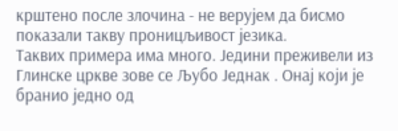крштено после злочина - не верујем да бисмо показали такву проницљивост језика.
Таквих примера има много. Једини преживели из Глинске цркве зове се Љубо Једнак . Онај који је бранио једно од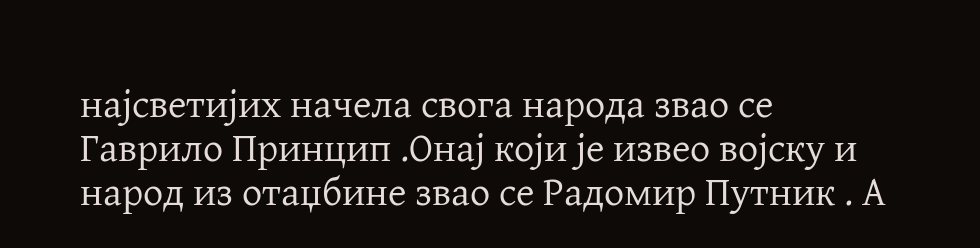најсветијих начела свога народа звао се Гаврило Принцип .Онај који је извео војску и народ из отаџбине звао се Радомир Путник . А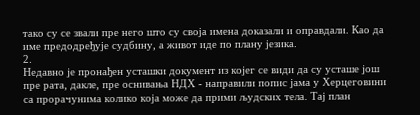тако су се звали пре него што су своја имена доказали и оправдали. Као да име предодређује судбину, а живот иде по плану језика.
2.
Недавно је пронађен усташки документ из којег се види да су усташе још пре рата, дакле, пре оснивања НДХ - направили попис јама у Херцеговини са прорачунима колико која може да прими људских тела. Тај план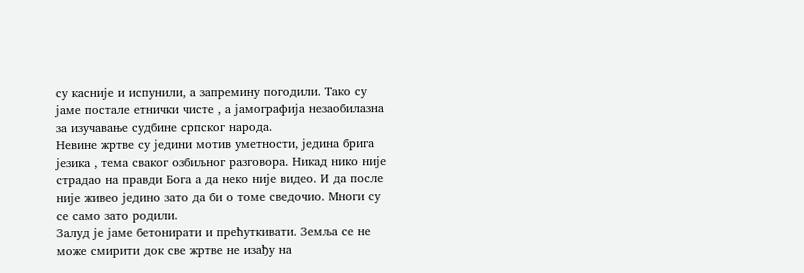су касније и испунили, а запремину погодили. Тако су јаме постале етнички чисте , а јамографија незаобилазна за изучавање судбине српског народа.
Невине жртве су једини мотив уметности, једина брига језика , тема сваког озбиљног разговора. Никад нико није страдао на правди Бога а да неко није видео. И да после није живео једино зато да би о томе сведочио. Многи су се само зато родили.
Залуд је јаме бетонирати и прећуткивати. Земља се не може смирити док све жртве не изађу на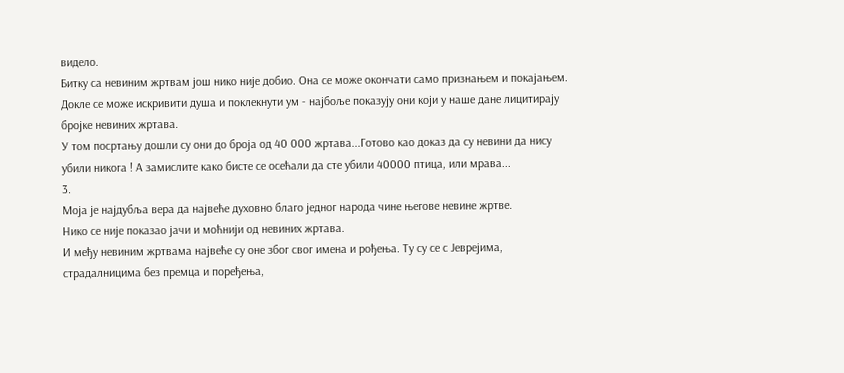видело.
Битку са невиним жртвам још нико није добио. Она се може окончати само признањем и покајањем. Докле се може искривити душа и поклекнути ум - најбоље показују они који у наше дане лицитирају бројке невиних жртава.
У том посртању дошли су они до броја од 40 000 жртава...Готово као доказ да су невини да нису убили никога ! А замислите како бисте се осећали да сте убили 40000 птица, или мрава...
3.
Моја је најдубља вера да највеће духовно благо једног народа чине његове невине жртве.
Нико се није показао јачи и моћнији од невиних жртава.
И међу невиним жртвама највеће су оне због свог имена и рођења. Ту су се с Јеврејима, страдалницима без премца и поређења,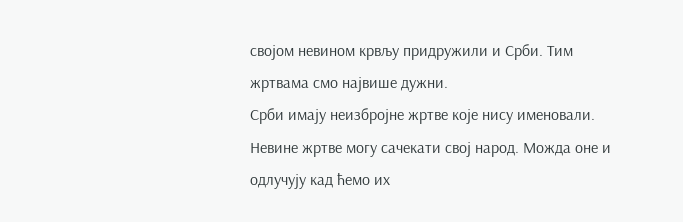својом невином крвљу придружили и Срби. Тим жртвама смо највише дужни.
Срби имају неизбројне жртве које нису именовали. Невине жртве могу сачекати свој народ. Можда оне и одлучују кад ћемо их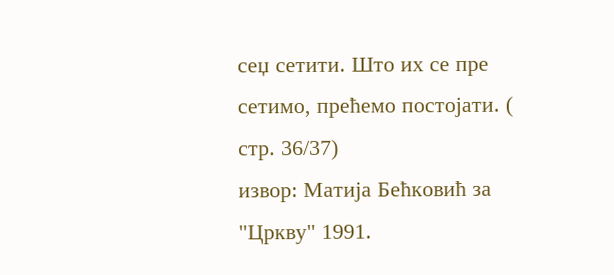сеџ сетити. Што их се пре сетимо, прећемо постојати. ( стр. 36/37)
извор: Матија Бећковић за "Цркву" 1991.